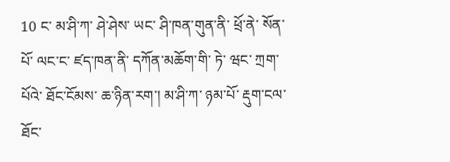10 ང་ མ་ཤི་ཀ་ ཤེ་ཤེས་ ཡང་ ཤི་ཁན་གུན་ནི་ ཕྲོ་ནེ་ སོན་པོ་ ལང་ང་ ཛད་ཁན་ནི་ དཀོན་མཆོག་གི་ ཏེ་ ཝང་ ཀྲག་པོའེ་ ཐོང་ངོམས་ ཆ་ཉིན་རག་། མ་ཤི་ཀ་ ཉམ་པོ་ རྡུག་ངལ་ ཐོང་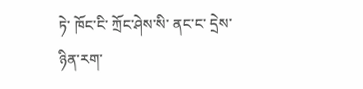ཏེ་ ཁོང་ངི་ ཀྲོང་ཤེས་སི་ ནང་ང་ དྲེས་ ཉིན་རག་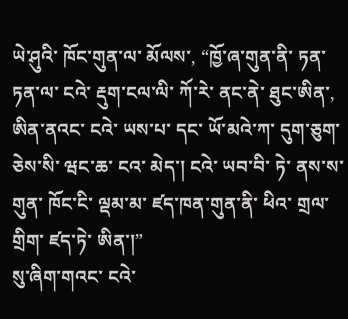ཡེ་ཤུའི་ ཁོང་གུན་ལ་ མོལས་, “ཁྱོ་ཞ་གུན་ནི་ ཏན་ཏན་ལ་ ངའེ་ རྡུག་ངལ་ལི་ ཀོ་རེ་ ནང་ནེ་ ཐུང་ཨིན་, ཨིན་ནའང་ ངའེ་ ཡས་པ་ དང་ ཡོ་མའེ་ཀ་ དུག་ཅུག་ཅེས་སི་ ཝང་ཆ་ ངའ་ མེད་། ངའེ་ ཡབ་བི་ ཏེ་ ནས་ས་གུན་ ཁོང་ངི་ ལྡམ་མ་ ཛད་ཁན་གུན་ནི་ ཕིའ་ གྲལ་གྲིག་ ཛད་ཏེ་ ཨིན་།”
སུ་ཞིག་གའང་ ངའེ་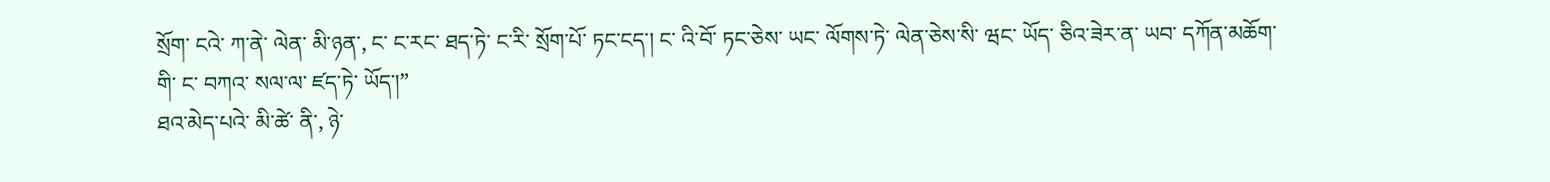སྲོག་ ངའེ་ ཀ་ནེ་ ལེན་ མི་ཉན་, ང་ ང་རང་ ཐད་ཏེ་ ང་རི་ སྲོག་པོ་ ཏང་ངད་། ང་ འི་བོ་ ཏང་ཅེས་ ཡང་ ལོགས་ཏེ་ ལེན་ཅེས་སི་ ཝང་ ཡོད་ ཅིའ་ཟེར་ན་ ཡབ་ དཀོན་མཆོག་གི་ ང་ བཀའ་ སལ་ལ་ ཛད་ཏེ་ ཡོད་།”
ཐའ་མེད་པའེ་ མི་ཚེ་ ནི་, ཉེ་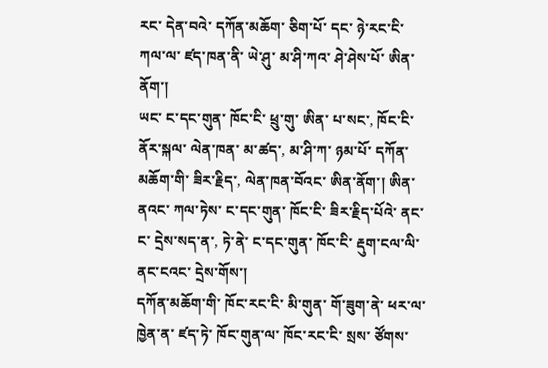རང་ དེན་བའེ་ དཀོན་མཆོག་ ཅིག་པོ་ དང་ ཉེ་རང་ངི་ ཀལ་ལ་ ཛད་ཁན་ནི་ ཡེ་ཤུ་ མ་ཤི་ཀའ་ ཤེ་ཤེས་པོ་ ཨིན་ནོག་།
ཡང་ ང་དང་གུན་ ཁོང་ངི་ ཕྲུ་གུ་ ཨིན་ པ་སང་, ཁོང་ངི་ ནོར་སྐལ་ ལེན་ཁན་ མ་ཚད་, མ་ཤི་ཀ་ ཉམ་པོ་ དཀོན་མཆོག་གི་ ཟིར་རྗིད་, ལེན་ཁན་བོའང་ ཨིན་ནོག་། ཨིན་ནའང་ ཀལ་ཏེས་ ང་དང་གུན་ ཁོང་ངི་ ཟིར་རྗིད་པོའེ་ ནང་ང་ དྲེས་སད་ན་, ཏེ་ནེ་ ང་དང་གུན་ ཁོང་ངི་ རྡུག་ངལ་ལི་ ནང་ངའང་ དྲེས་གོས་།
དཀོན་མཆོག་གི་ ཁོང་རང་ངི་ མི་གུན་ གོ་ཟུག་ནེ་ ཕར་ལ་ ཁྱེན་ན་ ཛད་ཏེ་ ཁོང་གུན་ལ་ ཁོང་རང་ངི་ སྲས་ ཙོགས་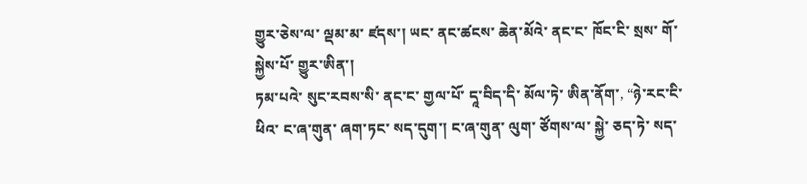གྱུར་ཅེས་ལ་ ལྡམ་མ་ ཛདས་། ཡང་ ནང་ཚངས་ ཆེན་མོའེ་ ནང་ང་ ཁོང་ངི་ སྲས་ གོ་སྐྱེས་པོ་ གྱུར་ཨིན་།
ཏམ་པའེ་ སུང་རབས་སི་ ནང་ང་ གྱལ་པོ་ དཱ་བིད་དི་ མོལ་ཏེ་ ཨིན་ནོག་, “ཉེ་རང་ངི་ ཕིའ་ ང་ཞ་གུན་ ཞག་ཏང་ སད་དུག་། ང་ཞ་གུན་ ལུག་ ཙོགས་ལ་ སྐྱེ་ ཅད་ཏེ་ སད་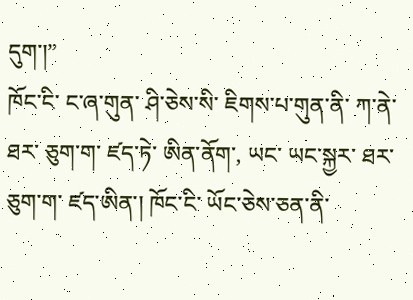དུག་།”
ཁོང་ངི་ ང་ཞ་གུན་ ཤི་ཅེས་སི་ ཇིགས་པ་གུན་ནི་ ཀ་ནེ་ ཐར་ ཅུག་ག་ ཛད་ཏེ་ ཨིན་ནོག་, ཡང་ ཡང་སྐྱར་ ཐར་ ཅུག་ག་ ཛད་ཨིན་། ཁོང་ངི་ ཡོང་ཅེས་ཅན་ནི་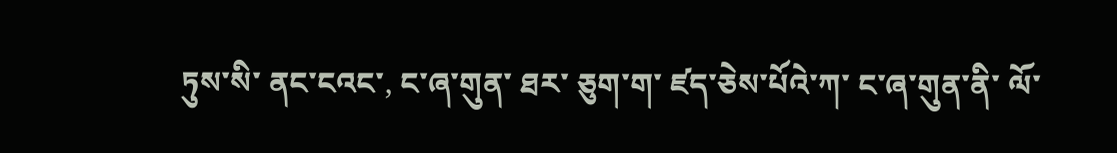ཏུས་སི་ ནང་ངའང་, ང་ཞ་གུན་ ཐར་ ཅུག་ག་ ཛད་ཅེས་པོའེ་ཀ་ ང་ཞ་གུན་ནི་ ལོ་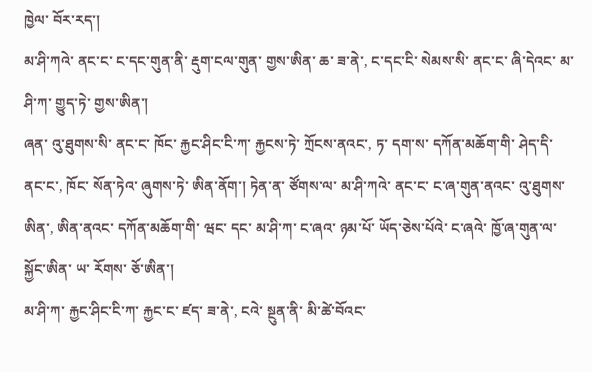ཁྱེལ་ བོར་རད་།
མ་ཤི་ཀའེ་ ནང་ང་ ང་དང་གུན་ནི་ རྡུག་ངལ་གུན་ གྱས་ཨིན་ ཆ་ ཟ་ནེ་, ང་དང་ངི་ སེམས་སི་ ནང་ང་ ཞི་དེའང་ མ་ཤི་ཀ་ གྱུད་ཏེ་ གྱས་ཨིན་།
ཞན་ འུ་ཐུགས་སི་ ནང་ང་ ཁོང་ རྐྱང་ཤིང་ངི་ཀ་ རྐྱངས་ཏེ་ ཀྲོངས་ནའང་, ཏ་ དག་ས་ དཀོན་མཆོག་གི་ ཤེད་དི་ ནང་ང་, ཁོང་ སོན་ཏེའ་ ཞུགས་ཏེ་ ཨིན་ནོག་། ཏེན་ན་ ཙོགས་ལ་ མ་ཤི་ཀའེ་ ནང་ང་ ང་ཞ་གུན་ནའང་ འུ་ཐུགས་ ཨིན་, ཨིན་ནའང་ དཀོན་མཆོག་གི་ ཝང་ དང་ མ་ཤི་ཀ་ ང་ཞའ་ ཉམ་པོ་ ཡོད་ཅེས་པོའེ་ ང་ཞའེ་ ཁྱོ་ཞ་གུན་ལ་ སྐྱོང་ཨིན་ ཡ་ རོགས་ ཅོ་ཨིན་།
མ་ཤི་ཀ་ རྐྱང་ཤིང་ངི་ཀ་ རྐྱང་ང་ ཛད་ ཟ་ནེ་, ངའེ་ སྔུན་ནི་ མི་ཚེ་བོའང་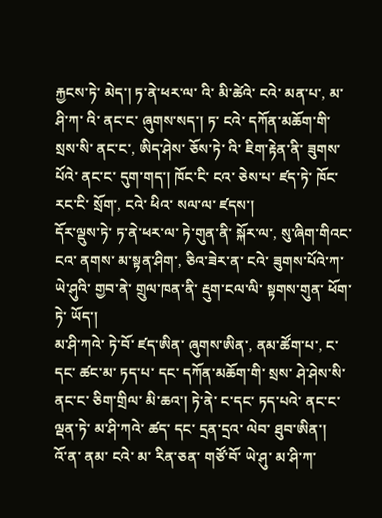རྐྱངས་ཏེ་ མེད་། ཏ་ནེ་ཕར་ལ་ འི་ མི་ཚེའེ་ ངའེ་ མན་པ་, མ་ཤི་ཀ་ འི་ ནང་ང་ ཞུགས་སད་། ཏ་ ངའེ་ དཀོན་མཆོག་གི་ སྲས་སི་ ནང་ང་, ཨིད་ཤེས་ ཅོས་ཏེ་ འི་ ཇིག་རྟེན་ནི་ ཟུགས་པོའེ་ ནང་ང་ དུག་གད་། ཁོང་ངི་ ངའ་ ཅེས་པ་ ཛད་ཏེ་ ཁོང་རང་ངི་ སྲོག་, ངའེ་ ཕིའ་ སལ་ལ་ ཛདས་།
དོར་ལྡུས་ཏེ་ ཏ་ནེ་ཕར་ལ་ ཏེ་གུན་ནི་ སྐོར་ལ་, སུ་ཞིག་གིའང་ ངའ་ ནགས་ མ་སྟན་ཤིག་, ཅིའ་ཟེར་ན་ ངའེ་ ཟུགས་པོའེ་ཀ་ ཡེ་ཤུའི་ གྱབ་ནེ་ གྲུལ་ཁན་ནི་ རྡུག་ངལ་ལི་ སྟགས་གུན་ ཕོག་ཏེ་ ཡོད་།
མ་ཤི་ཀའེ་ ཏེ་བོ་ ཛད་ཨིན་ ཞུགས་ཨིན་, ནམ་ཚོག་པ་, ང་དང་ ཚང་མ་ ཏད་པ་ དང་ དཀོན་མཆོག་གི་ སྲས་ ཤེ་ཤེས་སི་ ནང་ང་ ཅིག་གྲིལ་ མི་ཆའ་། ཏེ་ནེ་ ང་དང་ ཏད་པའེ་ ནང་ང་ ལྡན་ཏེ་ མ་ཤི་ཀའེ་ ཚད་ དང་ དྲན་དྲའ་ ལེབ་ ཐུབ་ཨིན་།
འོ་ན་ ནམ་ ངའེ་ མ་ རིན་ཅན་ གཙོ་བོ་ ཡེ་ཤུ་ མ་ཤི་ཀ་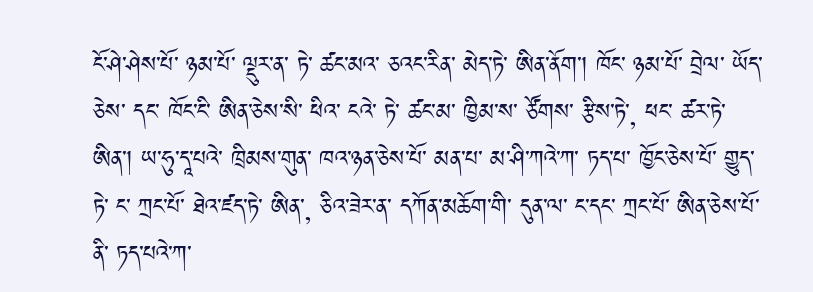ངོ་ཤེ་ཤེས་པོ་ ཉམ་པོ་ ལྡུར་ན་ ཏེ་ ཚང་མའ་ ཅའང་རིན་ མེད་ཏེ་ ཨིན་ནོག་། ཁོང་ ཉམ་པོ་ བྲེལ་ ཡོད་ཅེས་ དང་ ཁོང་ངི་ ཨིན་ཅེས་སི་ ཕིའ་ ངའེ་ ཏེ་ ཚང་མ་ ཁྱིམ་ས་ ཙོགས་ རྩིས་ཏེ་, ཕང་ ཚར་ཏེ་ ཨིན་། ཡ་ཧུ་དཱ་པའེ་ ཁྲིམས་གུན་ ཁའ་ཉན་ཅེས་པོ་ མན་པ་ མ་ཤི་ཀའེ་ཀ་ ཏད་པ་ ཁྱོང་ཅེས་པོ་ གྱུད་ཏེ་ ང་ ཀྲང་པོ་ ཐེའ་ཛད་ཏེ་ ཨིན་, ཅིའ་ཟེར་ན་ དཀོན་མཆོག་གི་ དུན་ལ་ ང་དང་ ཀྲང་པོ་ ཨིན་ཅེས་པོ་ ནི་ ཏད་པའེ་ཀ་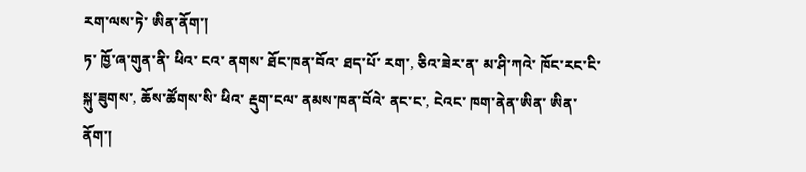རག་ལས་ཏེ་ ཨིན་ནོག་།
ཏ་ ཁྱོ་ཞ་གུན་ནི་ ཕིའ་ ངའ་ ནགས་ ཐོང་ཁན་བོའ་ ཐད་པོ་ རག་, ཅིའ་ཟེར་ན་ མ་ཤི་ཀའེ་ ཁོང་རང་ངི་ སྐུ་ཟུགས་, ཆོས་ཚོགས་སི་ ཕིའ་ རྡུག་ངལ་ ནམས་ཁན་བོའེ་ ནང་ང་, ངེའང་ ཁག་ནེན་ཨིན་ ཨིན་ནོག་།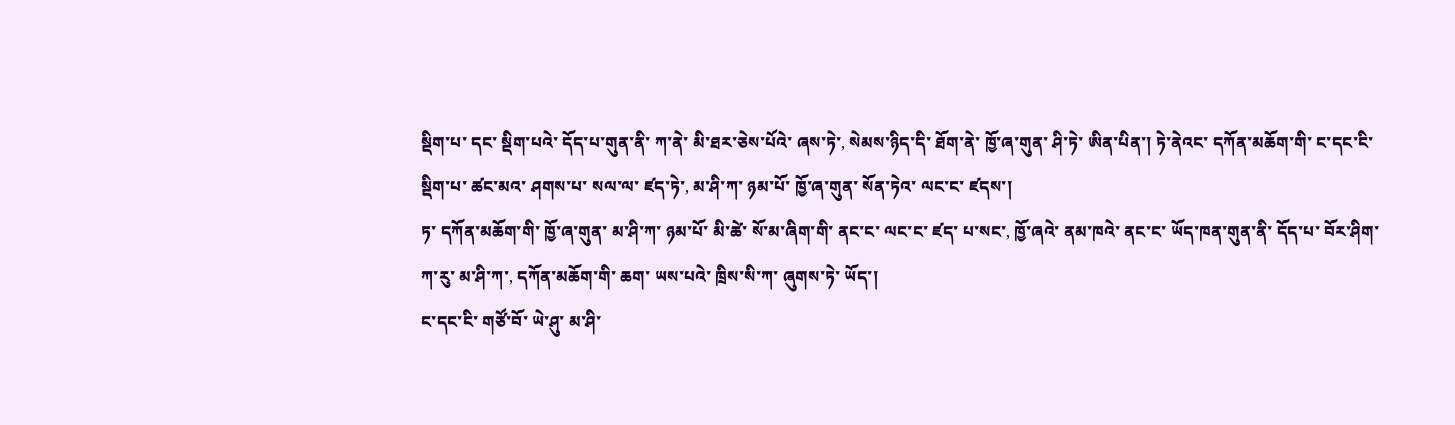སྡིག་པ་ དང་ སྡིག་པའེ་ དོད་པ་གུན་ནི་ ཀ་ནེ་ མི་ཐར་ཅེས་པོའེ་ ཞས་ཏེ་, སེམས་ཉིད་དི་ ཐོག་ནེ་ ཁྱོ་ཞ་གུན་ ཤི་ཏེ་ ཨིན་པིན་། ཏེ་ནེའང་ དཀོན་མཆོག་གི་ ང་དང་ངི་ སྡིག་པ་ ཚང་མའ་ ཤགས་པ་ སལ་ལ་ ཛད་ཏེ་, མ་ཤི་ཀ་ ཉམ་པོ་ ཁྱོ་ཞ་གུན་ སོན་ཏེའ་ ལང་ང་ ཛདས་།
ཏ་ དཀོན་མཆོག་གི་ ཁྱོ་ཞ་གུན་ མ་ཤི་ཀ་ ཉམ་པོ་ མི་ཚེ་ སོ་མ་ཞིག་གི་ ནང་ང་ ལང་ང་ ཛད་ པ་སང་, ཁྱོ་ཞའེ་ ནམ་ཁའེ་ ནང་ང་ ཡོད་ཁན་གུན་ནི་ དོད་པ་ བོར་ཤིག་ ཀ་རུ་ མ་ཤི་ཀ་, དཀོན་མཆོག་གི་ ཆག་ ཡས་པའེ་ ཁྲིས་སི་ཀ་ ཞུགས་ཏེ་ ཡོད་།
ང་དང་ངི་ གཙོ་བོ་ ཡེ་ཤུ་ མ་ཤི་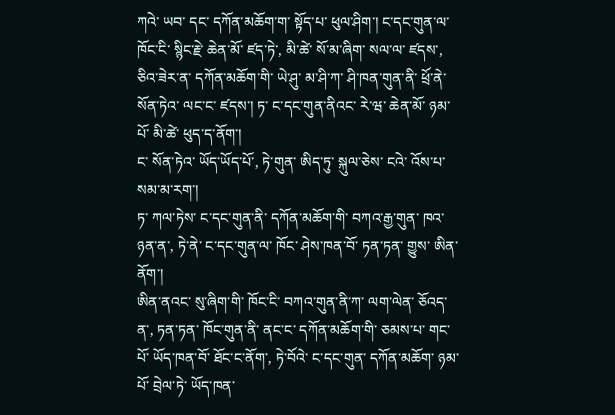ཀའེ་ ཡབ་ དང་ དཀོན་མཆོག་ག་ སྟོད་པ་ ཕུལ་ཤིག་། ང་དང་གུན་ལ་ ཁོང་ངི་ སྙིང་རྗེ་ ཆེན་མོ་ ཛད་ཏེ་, མི་ཚེ་ སོ་མ་ཞིག་ སལ་ལ་ ཛདས་, ཅིའ་ཟེར་ན་ དཀོན་མཆོག་གི་ ཡེ་ཤུ་ མ་ཤི་ཀ་ ཤི་ཁན་གུན་ནི་ ཕྲོ་ནེ་ སོན་ཏེའ་ ལང་ང་ ཛདས་། ཏ་ ང་དང་གུན་ནིའང་ རེ་ཝ་ ཆེན་མོ་ ཉམ་པོ་ མི་ཚེ་ ཕུད་ད་ནོག་།
ང་ སོན་ཏེའ་ ཡོད་ཡོད་པོ་, ཏེ་གུན་ ཨིད་ཏུ་ སྐུལ་ཅེས་ ངའེ་ འོས་པ་ སམ་མ་རག་།
ཏ་ ཀལ་ཏེས་ ང་དང་གུན་ནི་ དཀོན་མཆོག་གི་ བཀའ་རྒྱ་གུན་ ཁའ་ཉན་ན་, ཏེ་ནེ་ ང་དང་གུན་ལ་ ཁོང་ ཤེས་ཁན་བོ་ ཏན་ཏན་ གྱུས་ ཨིན་ནོག་།
ཨིན་ནའང་ སུ་ཞིག་གི་ ཁོང་ངི་ བཀའ་གུན་ནི་ཀ་ ལག་ལེན་ ཅོའད་ན་, ཏན་ཏན་ ཁོང་གུན་ནི་ ནང་ང་ དཀོན་མཆོག་གི་ ཅམས་པ་ གང་པོ་ ཡོད་ཁན་བོ་ ཐོང་ང་ནོག་, ཏེ་བོའེ་ ང་དང་གུན་ དཀོན་མཆོག་ ཉམ་པོ་ བྲེལ་ཏེ་ ཡོད་ཁན་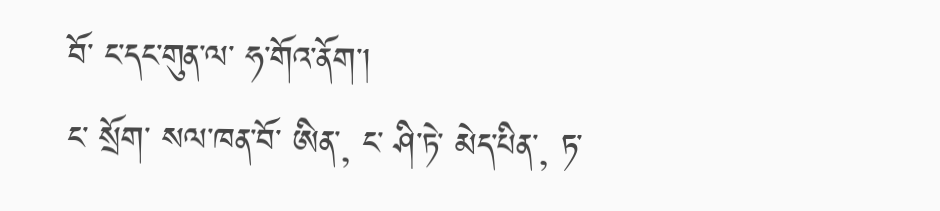བོ་ ང་དང་གུན་ལ་ ཧ་གོའ་ནོག་།
ང་ སྲོག་ སལ་ཁན་བོ་ ཨིན་, ང་ ཤི་ཏེ་ མེད་པིན་, ཏ་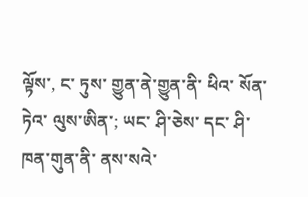ལྟོས་, ང་ ཏུས་ གྱུན་ནེ་གྱུན་ནི་ ཕིའ་ སོན་ཏེའ་ ལུས་ཨིན་; ཡང་ ཤི་ཅེས་ དང་ ཤི་ཁན་གུན་ནི་ ནས་སའེ་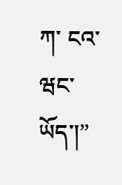ཀ་ ངའ་ ཝང་ ཡོད་།”